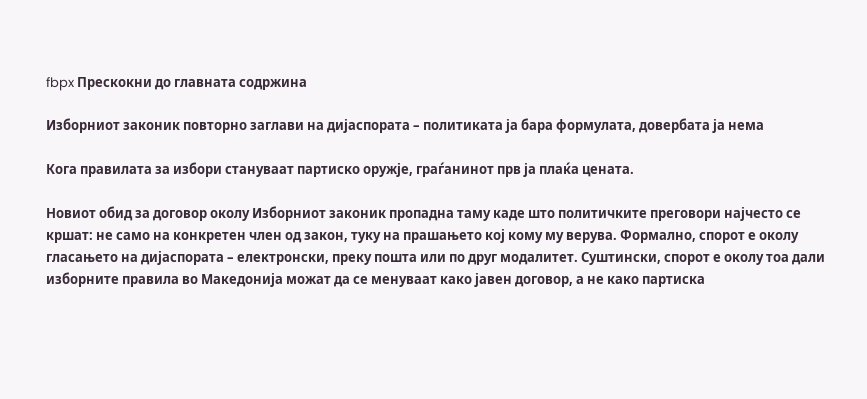fbpx Прескокни до главната содржина

Изборниот законик повторно заглави на дијаспората – политиката ја бара формулата, довербата ја нема

Кога правилата за избори стануваат партиско оружје, граѓанинот прв ја плаќа цената.

Новиот обид за договор околу Изборниот законик пропадна таму каде што политичките преговори најчесто се кршат: не само на конкретен член од закон, туку на прашањето кој кому му верува. Формално, спорот е околу гласањето на дијаспората – електронски, преку пошта или по друг модалитет. Суштински, спорот е околу тоа дали изборните правила во Македонија можат да се менуваат како јавен договор, а не како партиска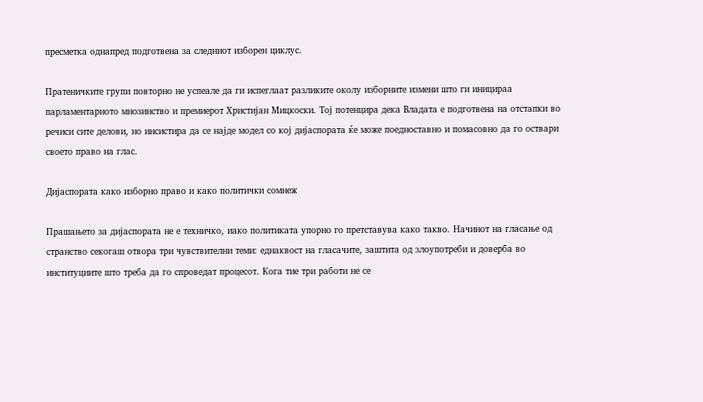пресметка однапред подготвена за следниот изборен циклус.

Пратеничките групи повторно не успеале да ги испеглаат разликите околу изборните измени што ги иницираа парламентарното мнозинство и премиерот Христијан Мицкоски. Тој потенцира дека Владата е подготвена на отстапки во речиси сите делови, но инсистира да се најде модел со кој дијаспората ќе може поедноставно и помасовно да го оствари своето право на глас.

Дијаспората како изборно право и како политички сомнеж

Прашањето за дијаспората не е техничко, иако политиката упорно го претставува како такво. Начинот на гласање од странство секогаш отвора три чувствителни теми: еднаквост на гласачите, заштита од злоупотреби и доверба во институциите што треба да го спроведат процесот. Кога тие три работи не се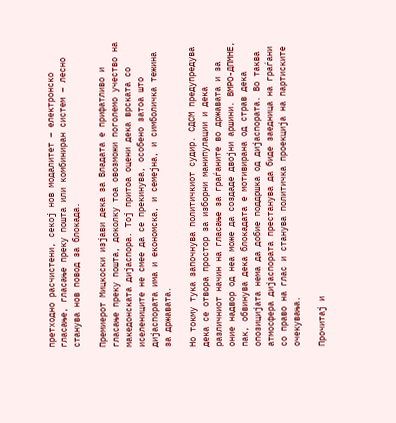претходно расчистени, секој нов модалитет – електронско гласање, гласање преку пошта или комбиниран систем – лесно станува нов повод за блокада.

Премиерот Мицкоски изјави дека за Владата е прифатливо и гласање преку пошта, доколку тоа овозможи поголемо учество на македонската дијаспора. Тој притоа оцени дека врската со иселениците не смее да се прекинува, особено затоа што дијаспората има и економска, и семејна, и симболичка тежина за државата.

Но токму тука започнува политичкиот судир. СДСМ предупредува дека се отвора простор за изборни манипулации и дека различниот начин на гласање за граѓаните во државата и за оние надвор од неа може да создаде двојни аршини. ВМРО-ДПМНЕ, пак, обвинува дека блокадата е мотивирана од страв дека опозицијата нема да добие поддршка од дијаспората. Во таква атмосфера дијаспората престанува да биде заедница на граѓани со право на глас и станува политичка проекција на партиските очекувања.

Прочитај и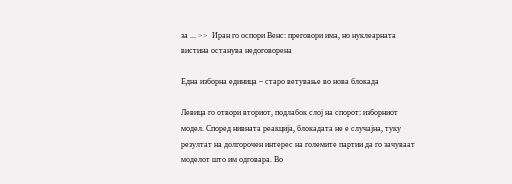за ... >>  Иран го оспори Венс: преговори има, но нуклеарната вистина останува недоговорена

Една изборна единица – старо ветување во нова блокада

Левица го отвори вториот, подлабок слој на спорот: изборниот модел. Според нивната реакција, блокадата не е случајна, туку резултат на долгорочен интерес на големите партии да го зачуваат моделот што им одговара. Во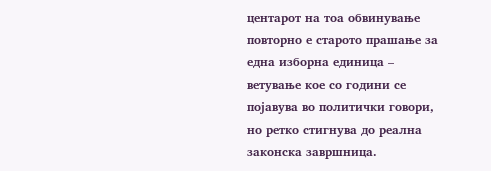центарот на тоа обвинување повторно е старото прашање за една изборна единица – ветување кое со години се појавува во политички говори, но ретко стигнува до реална законска завршница.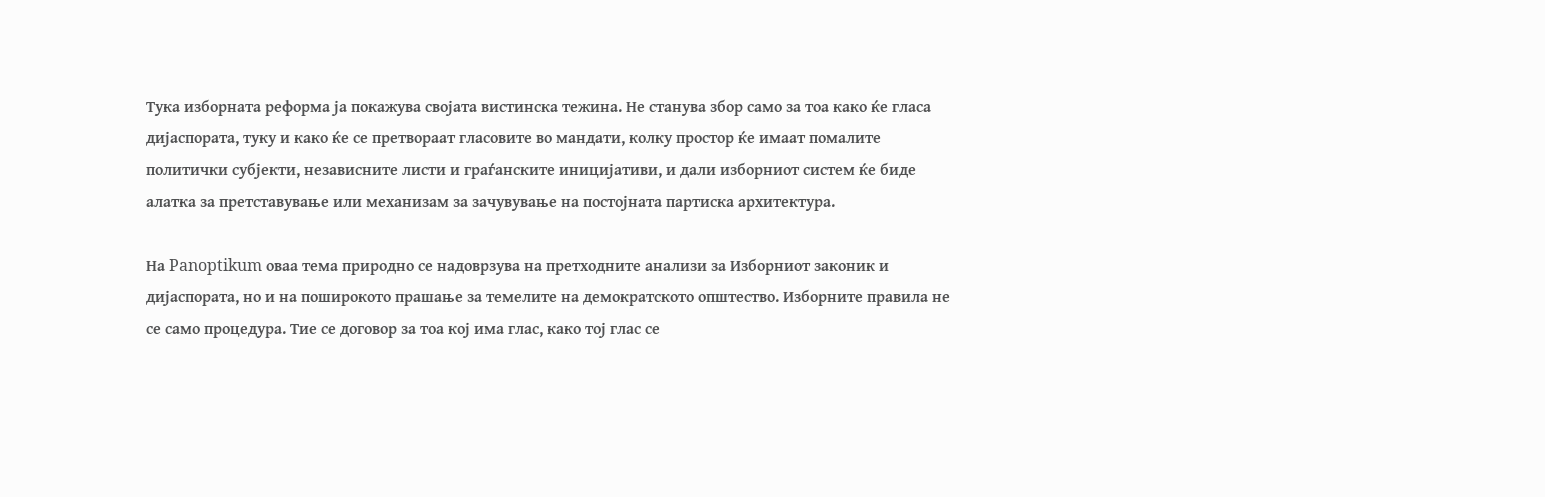Тука изборната реформа ја покажува својата вистинска тежина. Не станува збор само за тоа како ќе гласа дијаспората, туку и како ќе се претвораат гласовите во мандати, колку простор ќе имаат помалите политички субјекти, независните листи и граѓанските иницијативи, и дали изборниот систем ќе биде алатка за претставување или механизам за зачувување на постојната партиска архитектура.

На Panoptikum оваа тема природно се надоврзува на претходните анализи за Изборниот законик и дијаспората, но и на поширокото прашање за темелите на демократското општество. Изборните правила не се само процедура. Тие се договор за тоа кој има глас, како тој глас се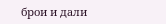брои и дали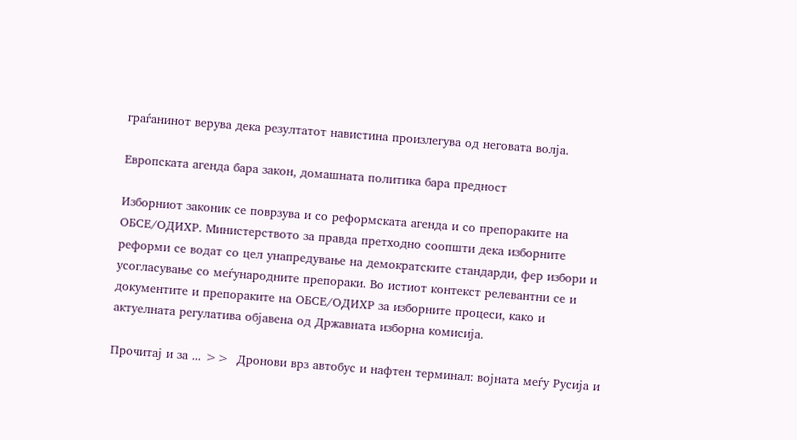граѓанинот верува дека резултатот навистина произлегува од неговата волја.

Европската агенда бара закон, домашната политика бара предност

Изборниот законик се поврзува и со реформската агенда и со препораките на ОБСЕ/ОДИХР. Министерството за правда претходно соопшти дека изборните реформи се водат со цел унапредување на демократските стандарди, фер избори и усогласување со меѓународните препораки. Во истиот контекст релевантни се и документите и препораките на ОБСЕ/ОДИХР за изборните процеси, како и актуелната регулатива објавена од Државната изборна комисија.

Прочитај и за ... >>  Дронови врз автобус и нафтен терминал: војната меѓу Русија и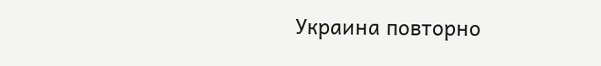Украина повторно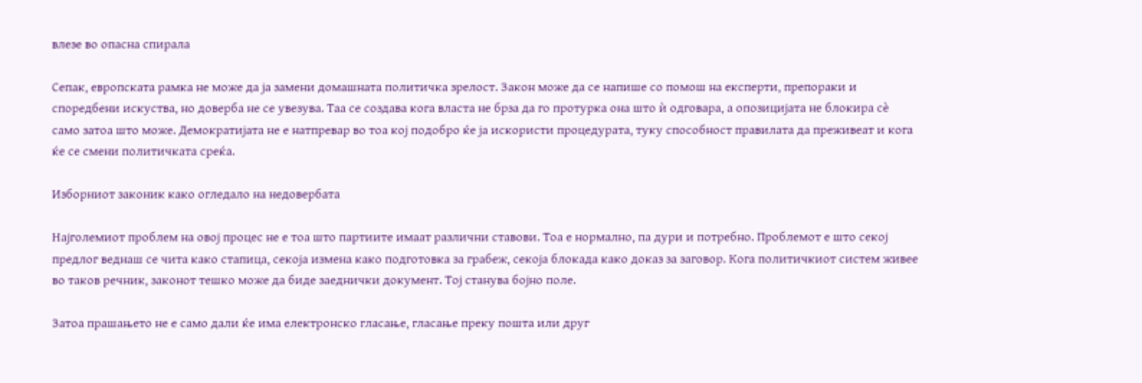влезе во опасна спирала

Сепак, европската рамка не може да ја замени домашната политичка зрелост. Закон може да се напише со помош на експерти, препораки и споредбени искуства, но доверба не се увезува. Таа се создава кога власта не брза да го протурка она што ѝ одговара, а опозицијата не блокира сè само затоа што може. Демократијата не е натпревар во тоа кој подобро ќе ја искористи процедурата, туку способност правилата да преживеат и кога ќе се смени политичката среќа.

Изборниот законик како огледало на недовербата

Најголемиот проблем на овој процес не е тоа што партиите имаат различни ставови. Тоа е нормално, па дури и потребно. Проблемот е што секој предлог веднаш се чита како стапица, секоја измена како подготовка за грабеж, секоја блокада како доказ за заговор. Кога политичкиот систем живее во таков речник, законот тешко може да биде заеднички документ. Тој станува бојно поле.

Затоа прашањето не е само дали ќе има електронско гласање, гласање преку пошта или друг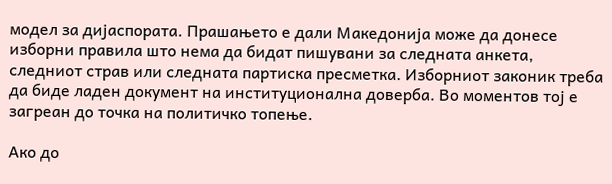модел за дијаспората. Прашањето е дали Македонија може да донесе изборни правила што нема да бидат пишувани за следната анкета, следниот страв или следната партиска пресметка. Изборниот законик треба да биде ладен документ на институционална доверба. Во моментов тој е загреан до точка на политичко топење.

Ако до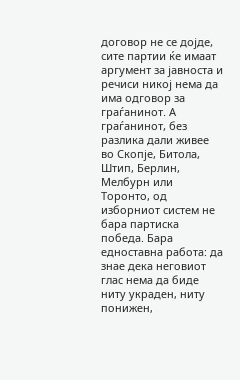договор не се дојде, сите партии ќе имаат аргумент за јавноста и речиси никој нема да има одговор за граѓанинот. А граѓанинот, без разлика дали живее во Скопје, Битола, Штип, Берлин, Мелбурн или Торонто, од изборниот систем не бара партиска победа. Бара едноставна работа: да знае дека неговиот глас нема да биде ниту украден, ниту понижен,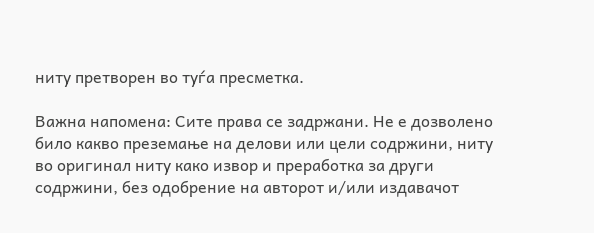ниту претворен во туѓа пресметка.

Важна напомена: Сите права се задржани. Не е дозволено било какво преземање на делови или цели содржини, ниту во оригинал ниту како извор и преработка за други содржини, без одобрение на авторот и/или издавачот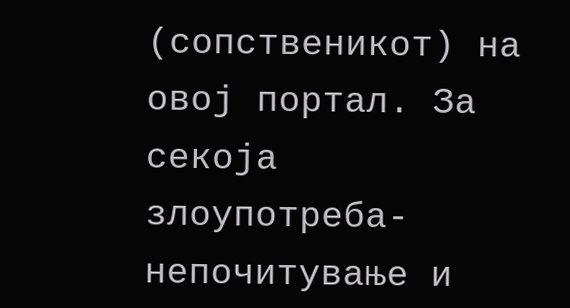(сопственикот) на овој портал. За секоја злоупотреба-непочитување и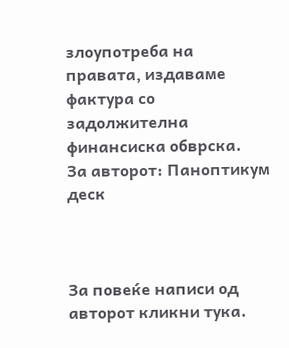злоупотреба на правата, издаваме фактура со задолжителна финансиска обврска.
За авторот: Паноптикум деск



За повеќе написи од авторот кликни тука.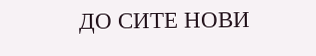ДО СИТЕ НОВИ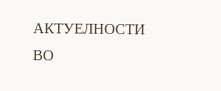АКТУЕЛНОСТИ ВО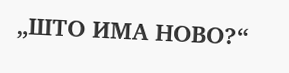„ШТО ИМА НОВО?“